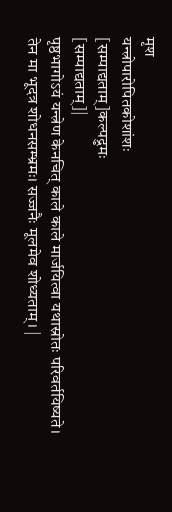मृश
यन्त्रोपारोपितकोशांशः
[सम्पाद्यताम्]कल्पद्रुमः
[सम्पाद्यताम्]|
पृष्ठभागोऽयं यन्त्रेण केनचित् काले काले मार्जयित्वा यथास्रोतः परिवर्तयिष्यते। तेन मा भूदत्र शोधनसम्भ्रमः। सज्जनैः मूलमेव शोध्यताम्। |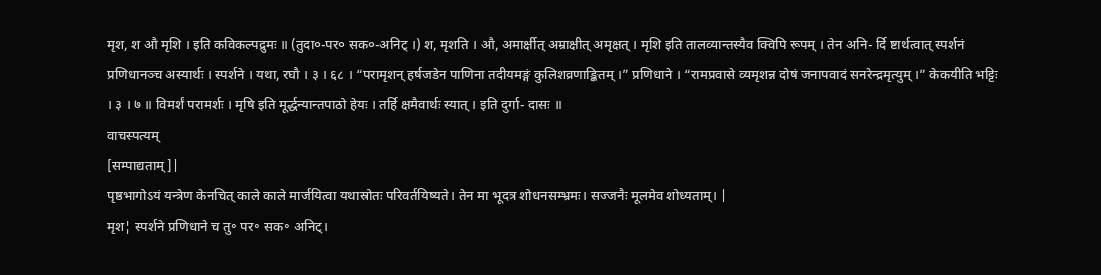मृश, श औ मृशि । इति कविकल्पद्रुमः ॥ (तुदा०-पर० सक०-अनिट् ।) श, मृशति । औ, अमार्क्षीत् अम्राक्षीत् अमृक्षत् । मृशि इति तालव्यान्तस्यैव क्विपि रूपम् । तेन अनि- र्दि ष्टार्थत्वात् स्पर्शनं प्रणिधानञ्च अस्यार्थः । स्पर्शने । यथा, रघौ । ३ । ६८ । “परामृशन् हर्षजडेन पाणिना तदीयमङ्गं कुलिशव्रणाङ्कितम् ।” प्रणिधाने । “रामप्रवासे व्यमृशन्न दोषं जनापवादं सनरेन्द्रमृत्युम् ।” केकयीति भट्टिः । ३ । ७ ॥ विमर्शं परामर्शः । मृषि इति मूर्द्धन्यान्तपाठो हेयः । तर्हि क्षमैवार्थः स्यात् । इति दुर्गा- दासः ॥
वाचस्पत्यम्
[सम्पाद्यताम्]|
पृष्ठभागोऽयं यन्त्रेण केनचित् काले काले मार्जयित्वा यथास्रोतः परिवर्तयिष्यते। तेन मा भूदत्र शोधनसम्भ्रमः। सज्जनैः मूलमेव शोध्यताम्। |
मृश¦ स्पर्शने प्रणिधाने च तु॰ पर॰ सक॰ अनिट्।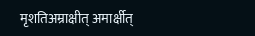मृशतिअम्राक्षीत् अमार्क्षीत्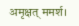अमृक्षत् ममर्श।